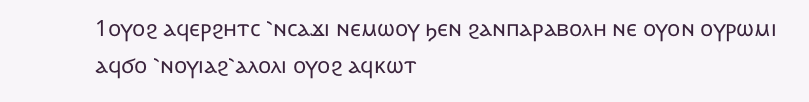1ⲟⲩⲟϩ ⲁϥⲉⲣϩⲏⲧⲥ ⳿ⲛⲥⲁϫⲓ ⲛⲉⲙⲱⲟⲩ ϧⲉⲛ ϩⲁⲛⲡⲁⲣⲁⲃⲟⲗⲏ ⲛⲉ ⲟⲩⲟⲛ ⲟⲩⲣⲱⲙⲓ ⲁϥϭⲟ ⳿ⲛⲟⲩⲓⲁϩ⳿ⲁⲗⲟⲗⲓ ⲟⲩⲟϩ ⲁϥⲕⲱⲧ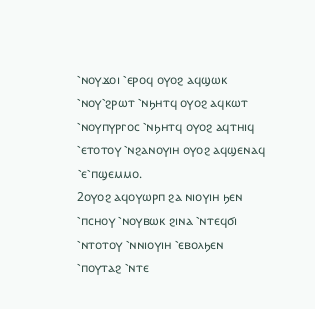⳿ⲛⲟⲩϫⲟⲓ ⳿ⲉⲣⲟϥ ⲟⲩⲟϩ ⲁϥϣⲱⲕ ⳿ⲛⲟⲩ⳿ϩⲣⲱⲧ ⳿ⲛϧⲏⲧϥ ⲟⲩⲟϩ ⲁϥⲕⲱⲧ ⳿ⲛⲟⲩⲡⲩⲣⲅⲟⲥ ⳿ⲛϧⲏⲧϥ ⲟⲩⲟϩ ⲁϥⲧⲏⲓϥ ⳿ⲉⲧⲟⲧⲟⲩ ⳿ⲛϩⲁⲛⲟⲩⲓⲏ ⲟⲩⲟϩ ⲁϥϣⲉⲛⲁϥ ⳿ⲉ⳿ⲡϣⲉⲙⲙⲟ.
2ⲟⲩⲟϩ ⲁϥⲟⲩⲱⲣⲡ ϩⲁ ⲛⲓⲟⲩⲓⲏ ϧⲉⲛ ⳿ⲡⲥⲏⲟⲩ ⳿ⲛⲟⲩⲃⲱⲕ ϩⲓⲛⲁ ⳿ⲛⲧⲉϥϭⲓ ⳿ⲛⲧⲟⲧⲟⲩ ⳿ⲛⲛⲓⲟⲩⲓⲏ ⳿ⲉⲃⲟⲗϧⲉⲛ ⳿ⲡⲟⲩⲧⲁϩ ⳿ⲛⲧⲉ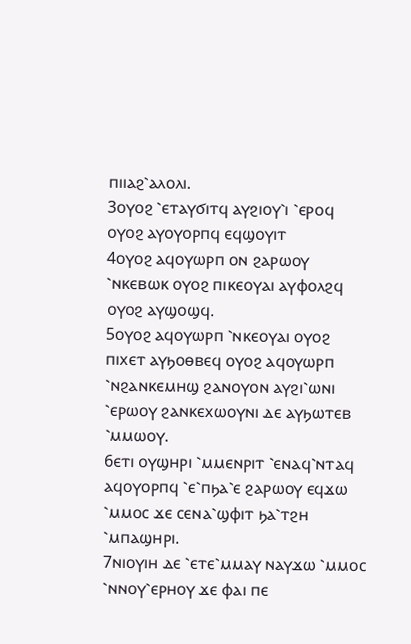ⲡⲓⲓⲁϩ⳿ⲁⲗⲟⲗⲓ.
3ⲟⲩⲟϩ ⳿ⲉⲧⲁⲩϭⲓⲧϥ ⲁⲩϩⲓⲟⲩ⳿ⲓ ⳿ⲉⲣⲟϥ ⲟⲩⲟϩ ⲁⲩⲟⲩⲟⲣⲡϥ ⲉϥϣⲟⲩⲓⲧ
4ⲟⲩⲟϩ ⲁϥⲟⲩⲱⲣⲡ ⲟⲛ ϩⲁⲣⲱⲟⲩ ⳿ⲛⲕⲉⲃⲱⲕ ⲟⲩⲟϩ ⲡⲓⲕⲉⲟⲩⲁⲓ ⲁⲩⲫⲟⲗϩϥ ⲟⲩⲟϩ ⲁⲩϣⲟϣϥ.
5ⲟⲩⲟϩ ⲁϥⲟⲩⲱⲣⲡ ⳿ⲛⲕⲉⲟⲩⲁⲓ ⲟⲩⲟϩ ⲡⲓⲭⲉⲧ ⲁⲩϧⲟⲑⲃⲉϥ ⲟⲩⲟϩ ⲁϥⲟⲩⲱⲣⲡ ⳿ⲛϩⲁⲛⲕⲉⲙⲏϣ ϩⲁⲛⲟⲩⲟⲛ ⲁⲩϩⲓ⳿ⲱⲛⲓ ⳿ⲉⲣⲱⲟⲩ ϩⲁⲛⲕⲉⲭⲱⲟⲩⲛⲓ ⲇⲉ ⲁⲩϧⲱⲧⲉⲃ ⳿ⲙⲙⲱⲟⲩ.
6ⲉⲧⲓ ⲟⲩϣⲏⲣⲓ ⳿ⲙⲙⲉⲛⲣⲓⲧ ⳿ⲉⲛⲁϥ⳿ⲛⲧⲁϥ ⲁϥⲟⲩⲟⲣⲡϥ ⳿ⲉ⳿ⲡϧⲁ⳿ⲉ ϩⲁⲣⲱⲟⲩ ⲉϥϫⲱ ⳿ⲙⲙⲟⲥ ϫⲉ ⲥⲉⲛⲁ⳿ϣⲫⲓⲧ ϧⲁ⳿ⲧϩⲏ ⳿ⲙⲡⲁϣⲏⲣⲓ.
7ⲛⲓⲟⲩⲓⲏ ⲇⲉ ⳿ⲉⲧⲉ⳿ⲙⲙⲁⲩ ⲛⲁⲩϫⲱ ⳿ⲙⲙⲟⲥ ⳿ⲛⲛⲟⲩ⳿ⲉⲣⲏⲟⲩ ϫⲉ ⲫⲁⲓ ⲡⲉ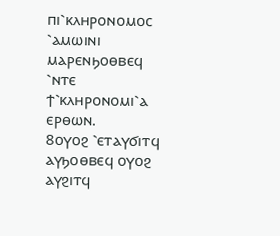ⲡⲓ⳿ⲕⲗⲏⲣⲟⲛⲟⲙⲟⲥ ⳿ⲁⲙⲱⲓⲛⲓ ⲙⲁⲣⲉⲛϧⲟⲑⲃⲉϥ ⳿ⲛⲧⲉ ϯ⳿ⲕⲗⲏⲣⲟⲛⲟⲙⲓ⳿ⲁ ⲉⲣⲑⲱⲛ.
8ⲟⲩⲟϩ ⳿ⲉⲧⲁⲩϭⲓⲧϥ ⲁⲩϧⲟⲑⲃⲉϥ ⲟⲩⲟϩ ⲁⲩϩⲓⲧϥ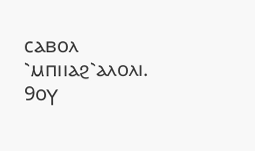ⲥⲁⲃⲟⲗ ⳿ⲙⲡⲓⲓⲁϩ⳿ⲁⲗⲟⲗⲓ.
9ⲟⲩ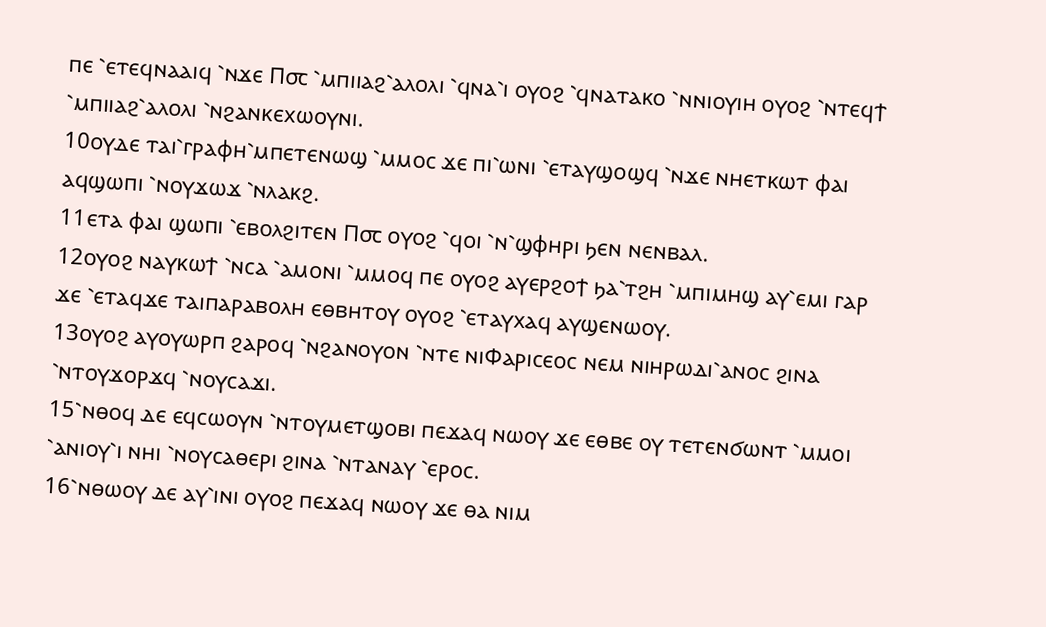ⲡⲉ ⳿ⲉⲧⲉϥⲛⲁⲁⲓϥ ⳿ⲛϫⲉ Ⲡ⳪ ⳿ⲙⲡⲓⲓⲁϩ⳿ⲁⲗⲟⲗⲓ ⳿ϥⲛⲁ⳿ⲓ ⲟⲩⲟϩ ⳿ϥⲛⲁⲧⲁⲕⲟ ⳿ⲛⲛⲓⲟⲩⲓⲏ ⲟⲩⲟϩ ⳿ⲛⲧⲉϥϯ ⳿ⲙⲡⲓⲓⲁϩ⳿ⲁⲗⲟⲗⲓ ⳿ⲛϩⲁⲛⲕⲉⲭⲱⲟⲩⲛⲓ.
10ⲟⲩⲇⲉ ⲧⲁⲓ⳿ⲅⲣⲁⲫⲏ⳿ⲙⲡⲉⲧⲉⲛⲱϣ ⳿ⲙⲙⲟⲥ ϫⲉ ⲡⲓ⳿ⲱⲛⲓ ⳿ⲉⲧⲁⲩϣⲟϣϥ ⳿ⲛϫⲉ ⲛⲏⲉⲧⲕⲱⲧ ⲫⲁⲓ ⲁϥϣⲱⲡⲓ ⳿ⲛⲟⲩϫⲱϫ ⳿ⲛⲗⲁⲕϩ.
11ⲉⲧⲁ ⲫⲁⲓ ϣⲱⲡⲓ ⳿ⲉⲃⲟⲗϩⲓⲧⲉⲛ Ⲡ⳪ ⲟⲩⲟϩ ⳿ϥⲟⲓ ⳿ⲛ⳿ϣⲫⲏⲣⲓ ϧⲉⲛ ⲛⲉⲛⲃⲁⲗ.
12ⲟⲩⲟϩ ⲛⲁⲩⲕⲱϯ ⳿ⲛⲥⲁ ⳿ⲁⲙⲟⲛⲓ ⳿ⲙⲙⲟϥ ⲡⲉ ⲟⲩⲟϩ ⲁⲩⲉⲣϩⲟϯ ϧⲁ⳿ⲧϩⲏ ⳿ⲙⲡⲓⲙⲏϣ ⲁⲩ⳿ⲉⲙⲓ ⲅⲁⲣ ϫⲉ ⳿ⲉⲧⲁϥϫⲉ ⲧⲁⲓⲡⲁⲣⲁⲃⲟⲗⲏ ⲉⲑⲃⲏⲧⲟⲩ ⲟⲩⲟϩ ⳿ⲉⲧⲁⲩⲭⲁϥ ⲁⲩϣⲉⲛⲱⲟⲩ.
13ⲟⲩⲟϩ ⲁⲩⲟⲩⲱⲣⲡ ϩⲁⲣⲟϥ ⳿ⲛϩⲁⲛⲟⲩⲟⲛ ⳿ⲛⲧⲉ ⲛⲓⲪⲁⲣⲓⲥⲉⲟⲥ ⲛⲉⲙ ⲛⲓⲏⲣⲱⲇⲓ⳿ⲁⲛⲟⲥ ϩⲓⲛⲁ ⳿ⲛⲧⲟⲩϫⲟⲣϫϥ ⳿ⲛⲟⲩⲥⲁϫⲓ.
15⳿ⲛⲑⲟϥ ⲇⲉ ⲉϥⲥⲱⲟⲩⲛ ⳿ⲛⲧⲟⲩⲙⲉⲧϣⲟⲃⲓ ⲡⲉϫⲁϥ ⲛⲱⲟⲩ ϫⲉ ⲉⲑⲃⲉ ⲟⲩ ⲧⲉⲧⲉⲛϭⲱⲛⲧ ⳿ⲙⲙⲟⲓ ⳿ⲁⲛⲓⲟⲩ⳿ⲓ ⲛⲏⲓ ⳿ⲛⲟⲩⲥⲁⲑⲉⲣⲓ ϩⲓⲛⲁ ⳿ⲛⲧⲁⲛⲁⲩ ⳿ⲉⲣⲟⲥ.
16⳿ⲛⲑⲱⲟⲩ ⲇⲉ ⲁⲩ⳿ⲓⲛⲓ ⲟⲩⲟϩ ⲡⲉϫⲁϥ ⲛⲱⲟⲩ ϫⲉ ⲑⲁ ⲛⲓⲙ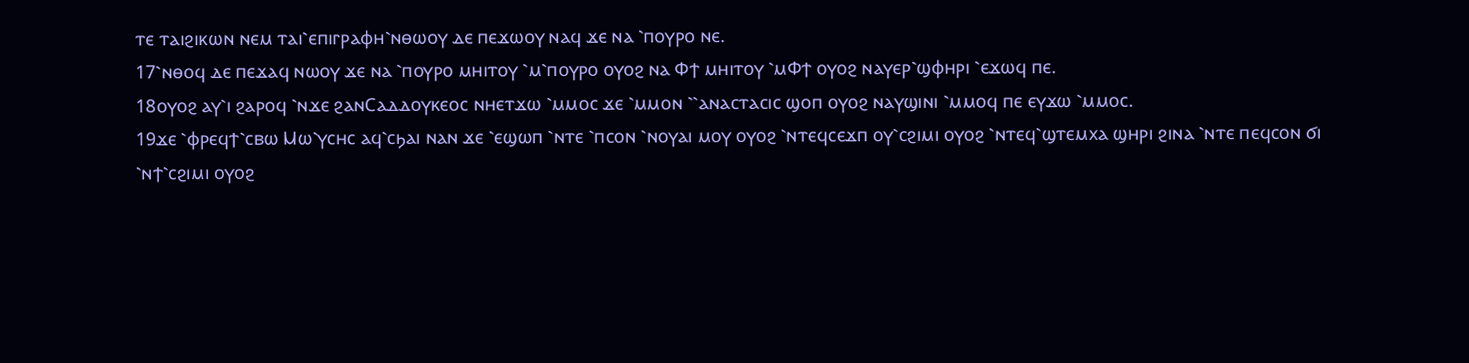ⲧⲉ ⲧⲁⲓϩⲓⲕⲱⲛ ⲛⲉⲙ ⲧⲁⲓ⳿ⲉⲡⲓⲅⲣⲁⲫⲏ⳿ⲛⲑⲱⲟⲩ ⲇⲉ ⲡⲉϫⲱⲟⲩ ⲛⲁϥ ϫⲉ ⲛⲁ ⳿ⲡⲟⲩⲣⲟ ⲛⲉ.
17⳿ⲛⲑⲟϥ ⲇⲉ ⲡⲉϫⲁϥ ⲛⲱⲟⲩ ϫⲉ ⲛⲁ ⳿ⲡⲟⲩⲣⲟ ⲙⲏⲓⲧⲟⲩ ⳿ⲙ⳿ⲡⲟⲩⲣⲟ ⲟⲩⲟϩ ⲛⲁ Ⲫϯ ⲙⲏⲓⲧⲟⲩ ⳿ⲙⲪϯ ⲟⲩⲟϩ ⲛⲁⲩⲉⲣ⳿ϣⲫⲏⲣⲓ ⳿ⲉϫⲱϥ ⲡⲉ.
18ⲟⲩⲟϩ ⲁⲩ⳿ⲓ ϩⲁⲣⲟϥ ⳿ⲛϫⲉ ϩⲁⲛⲤⲁⲇⲇⲟⲩⲕⲉⲟⲥ ⲛⲏⲉⲧϫⲱ ⳿ⲙⲙⲟⲥ ϫⲉ ⳿ⲙⲙⲟⲛ ⳿⳿ⲁⲛⲁⲥⲧⲁⲥⲓⲥ ϣⲟⲡ ⲟⲩⲟϩ ⲛⲁⲩϣⲓⲛⲓ ⳿ⲙⲙⲟϥ ⲡⲉ ⲉⲩϫⲱ ⳿ⲙⲙⲟⲥ.
19ϫⲉ ⳿ⲫⲣⲉϥϯ⳿ⲥⲃⲱ Ⲙⲱ⳿ⲩⲥⲏⲥ ⲁϥ⳿ⲥϧⲁⲓ ⲛⲁⲛ ϫⲉ ⳿ⲉϣⲱⲡ ⳿ⲛⲧⲉ ⳿ⲡⲥⲟⲛ ⳿ⲛⲟⲩⲁⲓ ⲙⲟⲩ ⲟⲩⲟϩ ⳿ⲛⲧⲉϥⲥⲉϫⲡ ⲟⲩ⳿ⲥϩⲓⲙⲓ ⲟⲩⲟϩ ⳿ⲛⲧⲉϥ⳿ϣⲧⲉⲙⲭⲁ ϣⲏⲣⲓ ϩⲓⲛⲁ ⳿ⲛⲧⲉ ⲡⲉϥⲥⲟⲛ ϭⲓ ⳿ⲛϯ⳿ⲥϩⲓⲙⲓ ⲟⲩⲟϩ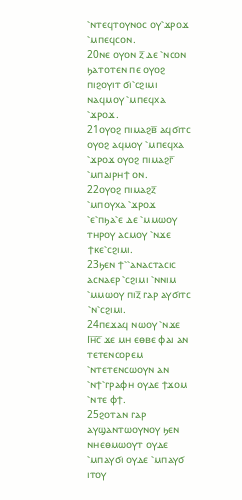⳿ⲛⲧⲉϥⲧⲟⲩⲛⲟⲥ ⲟⲩ⳿ϫⲣⲟϫ ⳿ⲙⲡⲉϥⲥⲟⲛ.
20ⲛⲉ ⲟⲩⲟⲛ ⲍ̅ ⲇⲉ ⳿ⲛⲥⲟⲛ ϧⲁⲧⲟⲧⲉⲛ ⲡⲉ ⲟⲩⲟϩ ⲡⲓϩⲟⲩⲓⲧ ϭⲓ⳿ⲥϩⲓⲙⲓ ⲛⲁϥⲙⲟⲩ ⳿ⲙⲡⲉϥⲭⲁ ⳿ϫⲣⲟϫ.
21ⲟⲩⲟϩ ⲡⲓⲙⲁϩⲃ̅ ⲁϥϭⲓⲧⲥ ⲟⲩⲟϩ ⲁϥⲙⲟⲩ ⳿ⲙⲡⲉϥⲭⲁ ⳿ϫⲣⲟϫ ⲟⲩⲟϩ ⲡⲓⲙⲁϩⲅ̅ ⳿ⲙⲡⲁⲓⲣⲏϯ ⲟⲛ.
22ⲟⲩⲟϩ ⲡⲓⲙⲁϩⲍ̅ ⳿ⲙⲡⲟⲩⲭⲁ ⳿ϫⲣⲟϫ ⳿ⲉ⳿ⲡϧⲁ⳿ⲉ ⲇⲉ ⳿ⲙⲙⲱⲟⲩ ⲧⲏⲣⲟⲩ ⲁⲥⲙⲟⲩ ⳿ⲛϫⲉ ϯⲕⲉ⳿ⲥϩⲓⲙⲓ.
23ϧⲉⲛ ϯ⳿⳿ⲁⲛⲁⲥⲧⲁⲥⲓⲥ ⲁⲥⲛⲁⲉⲣ ⳿ⲥϩⲓⲙⲓ ⳿ⲛⲛⲓⲙ ⳿ⲙⲙⲱⲟⲩ ⲡⲓⲍ̅ ⲅⲁⲣ ⲁⲩϭⲓⲧⲥ ⳿ⲛ⳿ⲥϩⲓⲙⲓ.
24ⲡⲉϫⲁϥ ⲛⲱⲟⲩ ⳿ⲛϫⲉ Ⲓⲏ̅ⲥ̅ ϫⲉ ⲙⲏ ⲉⲑⲃⲉ ⲫⲁⲓ ⲁⲛ ⲧⲉⲧⲉⲛⲥⲟⲣⲉⲙ ⳿ⲛⲧⲉⲧⲉⲛⲥⲱⲟⲩⲛ ⲁⲛ ⳿ⲛϯ⳿ⲅⲣⲁⲫⲏ ⲟⲩⲇⲉ ϯϫⲟⲙ ⳿ⲛⲧⲉ ⲫϯ.
25ϩⲟⲧⲁⲛ ⲅⲁⲣ ⲁⲩϣⲁⲛⲧⲱⲟⲩⲛⲟⲩ ϧⲉⲛ ⲛⲏⲉⲑⲙⲱⲟⲩⲧ ⲟⲩⲇⲉ ⳿ⲙⲡⲁⲩϭⲓ ⲟⲩⲇⲉ ⳿ⲙⲡⲁⲩϭ ⲓⲧⲟⲩ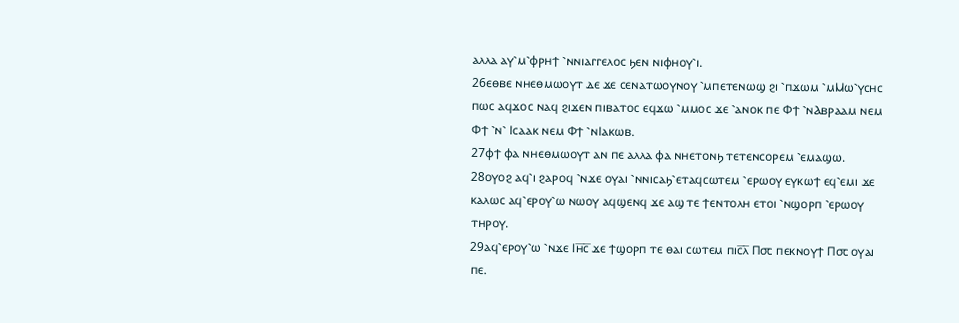ⲁⲗⲗⲁ ⲁⲩ⳿ⲙ⳿ⲫⲣⲏϯ ⳿ⲛⲛⲓⲁⲅⲅⲉⲗⲟⲥ ϧⲉⲛ ⲛⲓⲫⲏⲟⲩ⳿ⲓ.
26ⲉⲑⲃⲉ ⲛⲏⲉⲑⲙⲱⲟⲩⲧ ⲇⲉ ϫⲉ ⲥⲉⲛⲁⲧⲱⲟⲩⲛⲟⲩ ⳿ⲙⲡⲉⲧⲉⲛⲱϣ ϩⲓ ⳿ⲡϫⲱⲙ ⳿ⲙⲘⲱ⳿ⲩⲥⲏⲥ ⲡⲱⲥ ⲁϥϫⲟⲥ ⲛⲁϥ ϩⲓϫⲉⲛ ⲡⲓⲃⲁⲧⲟⲥ ⲉϥϫⲱ ⳿ⲙⲙⲟⲥ ϫⲉ ⳿ⲁⲛⲟⲕ ⲡⲉ Ⲫϯ ⳿ⲛⲀⲃⲣⲁⲁⲙ ⲛⲉⲙ Ⲫϯ ⳿ⲛ⳿ Ⲓⲥⲁⲁⲕ ⲛⲉⲙ Ⲫϯ ⳿ⲛⲒⲁⲕⲱⲃ.
27ⲫϯ ⲫⲁ ⲛⲏⲉⲑⲙⲱⲟⲩⲧ ⲁⲛ ⲡⲉ ⲁⲗⲗⲁ ⲫⲁ ⲛⲏⲉⲧⲟⲛϧ ⲧⲉⲧⲉⲛⲥⲟⲣⲉⲙ ⳿ⲉⲙⲁϣⲱ.
28ⲟⲩⲟϩ ⲁϥ⳿ⲓ ϩⲁⲣⲟϥ ⳿ⲛϫⲉ ⲟⲩⲁⲓ ⳿ⲛⲛⲓⲥⲁϧ⳿ⲉⲧⲁϥⲥⲱⲧⲉⲙ ⳿ⲉⲣⲱⲟⲩ ⲉⲩⲕⲱϯ ⲉϥ⳿ⲉⲙⲓ ϫⲉ ⲕⲁⲗⲱⲥ ⲁϥ⳿ⲉⲣⲟⲩ⳿ⲱ ⲛⲱⲟⲩ ⲁϥϣⲉⲛϥ ϫⲉ ⲁϣ ⲧⲉ ϯⲉⲛⲧⲟⲗⲏ ⲉⲧⲟⲓ ⳿ⲛϣⲟⲣⲡ ⳿ⲉⲣⲱⲟⲩ ⲧⲏⲣⲟⲩ.
29ⲁϥ⳿ⲉⲣⲟⲩ⳿ⲱ ⳿ⲛϫⲉ Ⲓⲏ̅ⲥ̅ ϫⲉ ϯϣⲟⲣⲡ ⲧⲉ ⲑⲁⲓ ⲥⲱⲧⲉⲙ ⲡⲓⲥ̅ⲗ̅ Ⲡ⳪ ⲡⲉⲕⲛⲟⲩϯ Ⲡ⳪ ⲟⲩⲁⲓ ⲡⲉ.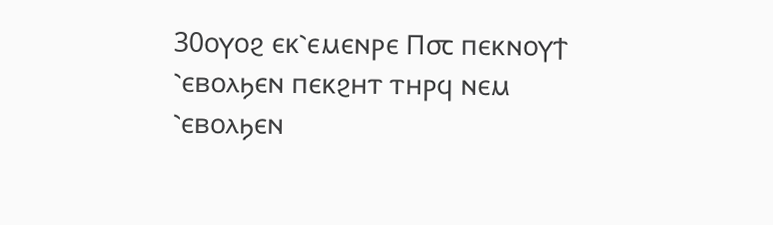30ⲟⲩⲟϩ ⲉⲕ⳿ⲉⲙⲉⲛⲣⲉ Ⲡ⳪ ⲡⲉⲕⲛⲟⲩϯ ⳿ⲉⲃⲟⲗϧⲉⲛ ⲡⲉⲕϩⲏⲧ ⲧⲏⲣϥ ⲛⲉⲙ ⳿ⲉⲃⲟⲗϧⲉⲛ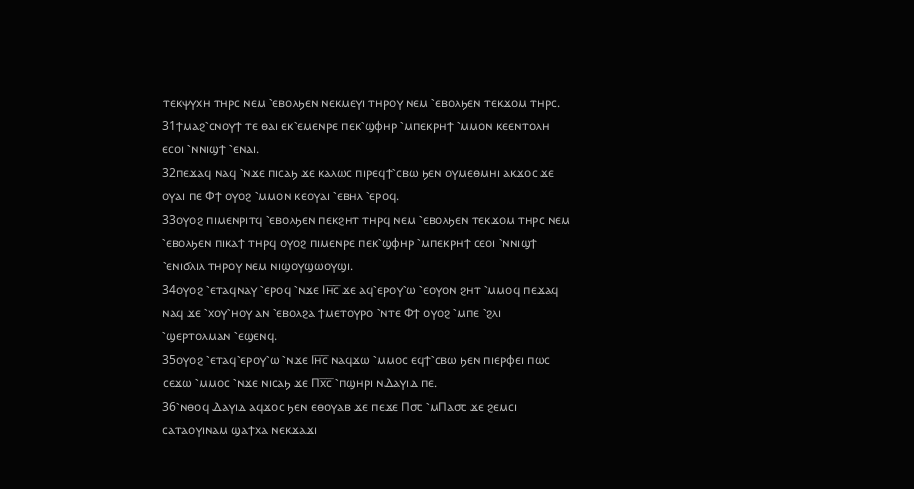ⲧⲉⲕⲯⲩⲭⲏ ⲧⲏⲣⲥ ⲛⲉⲙ ⳿ⲉⲃⲟⲗϧⲉⲛ ⲛⲉⲕⲙⲉⲩⲓ ⲧⲏⲣⲟⲩ ⲛⲉⲙ ⳿ⲉⲃⲟⲗϧⲉⲛ ⲧⲉⲕϫⲟⲙ ⲧⲏⲣⲥ.
31ϯⲙⲁϩ⳿ⲥⲛⲟⲩϯ ⲧⲉ ⲑⲁⲓ ⲉⲕ⳿ⲉⲙⲉⲛⲣⲉ ⲡⲉⲕ⳿ϣⲫⲏⲣ ⳿ⲙⲡⲉⲕⲣⲏϯ ⳿ⲙⲙⲟⲛ ⲕⲉⲉⲛⲧⲟⲗⲏ ⲉⲥⲟⲓ ⳿ⲛⲛⲓϣϯ ⳿ⲉⲛⲁⲓ.
32ⲡⲉϫⲁϥ ⲛⲁϥ ⳿ⲛϫⲉ ⲡⲓⲥⲁϧ ϫⲉ ⲕⲁⲗⲱⲥ ⲡⲓⲣⲉϥϯ⳿ⲥⲃⲱ ϧⲉⲛ ⲟⲩⲙⲉⲑⲙⲏⲓ ⲁⲕϫⲟⲥ ϫⲉ ⲟⲩⲁⲓ ⲡⲉ Ⲫϯ ⲟⲩⲟϩ ⳿ⲙⲙⲟⲛ ⲕⲉⲟⲩⲁⲓ ⳿ⲉⲃⲏⲗ ⳿ⲉⲣⲟϥ.
33ⲟⲩⲟϩ ⲡⲓⲙⲉⲛⲣⲓⲧϥ ⳿ⲉⲃⲟⲗϧⲉⲛ ⲡⲉⲕϩⲏⲧ ⲧⲏⲣϥ ⲛⲉⲙ ⳿ⲉⲃⲟⲗϧⲉⲛ ⲧⲉⲕϫⲟⲙ ⲧⲏⲣⲥ ⲛⲉⲙ ⳿ⲉⲃⲟⲗϧⲉⲛ ⲡⲓⲕⲁϯ ⲧⲏⲣϥ ⲟⲩⲟϩ ⲡⲓⲙⲉⲛⲣⲉ ⲡⲉⲕ⳿ϣⲫⲏⲣ ⳿ⲙⲡⲉⲕⲣⲏϯ ⲥⲉⲟⲓ ⳿ⲛⲛⲓϣϯ ⳿ⲉⲛⲓϭⲗⲓⲗ ⲧⲏⲣⲟⲩ ⲛⲉⲙ ⲛⲓϣⲟⲩϣⲱⲟⲩϣⲓ.
34ⲟⲩⲟϩ ⳿ⲉⲧⲁϥⲛⲁⲩ ⳿ⲉⲣⲟϥ ⳿ⲛϫⲉ Ⲓⲏ̅ⲥ̅ ϫⲉ ⲁϥ⳿ⲉⲣⲟⲩ⳿ⲱ ⳿ⲉⲟⲩⲟⲛ ϩⲏⲧ ⳿ⲙⲙⲟϥ ⲡⲉϫⲁϥ ⲛⲁϥ ϫⲉ ⳿ⲭⲟⲩ⳿ⲏⲟⲩ ⲁⲛ ⳿ⲉⲃⲟⲗϩⲁ ϯⲙⲉⲧⲟⲩⲣⲟ ⳿ⲛⲧⲉ Ⲫϯ ⲟⲩⲟϩ ⳿ⲙⲡⲉ ⳿ϩⲗⲓ ⳿ϣⲉⲣⲧⲟⲗⲙⲁⲛ ⳿ⲉϣⲉⲛϥ.
35ⲟⲩⲟϩ ⳿ⲉⲧⲁϥ⳿ⲉⲣⲟⲩ⳿ⲱ ⳿ⲛϫⲉ Ⲓⲏ̅ⲥ̅ ⲛⲁϥϫⲱ ⳿ⲙⲙⲟⲥ ⲉϥϯ⳿ⲥⲃⲱ ϧⲉⲛ ⲡⲓⲉⲣⲫⲉⲓ ⲡⲱⲥ ⲥⲉϫⲱ ⳿ⲙⲙⲟⲥ ⳿ⲛϫⲉ ⲛⲓⲥⲁϧ ϫⲉ Ⲡⲭ̅ⲥ̅ ⳿ⲡϣⲏⲣⲓ ⲛⲆⲁⲩⲓⲇ ⲡⲉ.
36⳿ⲛⲑⲟϥ Ⲇⲁⲩⲓⲇ ⲁϥϫⲟⲥ ϧⲉⲛ ⲉⲑⲟⲩⲁⲃ ϫⲉ ⲡⲉϫⲉ Ⲡ⳪ ⳿ⲙⲠⲁ⳪ ϫⲉ ϩⲉⲙⲥⲓ ⲥⲁⲧⲁⲟⲩⲓⲛⲁⲙ ϣⲁϯⲭⲁ ⲛⲉⲕϫⲁϫⲓ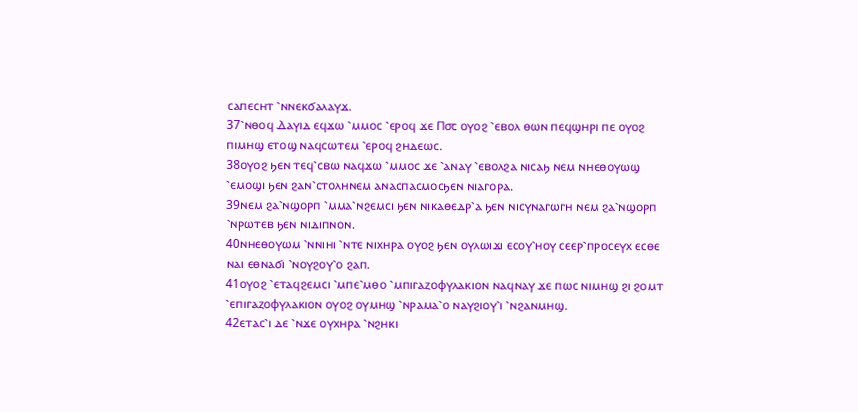ⲥⲁⲡⲉⲥⲏⲧ ⳿ⲛⲛⲉⲕϭⲁⲗⲁⲩϫ.
37⳿ⲛⲑⲟϥ Ⲇⲁⲩⲓⲇ ⲉϥϫⲱ ⳿ⲙⲙⲟⲥ ⳿ⲉⲣⲟϥ ϫⲉ Ⲡ⳪ ⲟⲩⲟϩ ⳿ⲉⲃⲟⲗ ⲑⲱⲛ ⲡⲉϥϣⲏⲣⲓ ⲡⲉ ⲟⲩⲟϩ ⲡⲓⲙⲏϣ ⲉⲧⲟϣ ⲛⲁϥⲥⲱⲧⲉⲙ ⳿ⲉⲣⲟϥ ϩⲏⲇⲉⲱⲥ.
38ⲟⲩⲟϩ ϧⲉⲛ ⲧⲉϥ⳿ⲥⲃⲱ ⲛⲁϥϫⲱ ⳿ⲙⲙⲟⲥ ϫⲉ ⳿ⲁⲛⲁⲩ ⳿ⲉⲃⲟⲗϩⲁ ⲛⲓⲥⲁϧ ⲛⲉⲙ ⲛⲏⲉⲑⲟⲩⲱϣ ⳿ⲉⲙⲟϣⲓ ϧⲉⲛ ϩⲁⲛ⳿ⲥⲧⲟⲗⲏⲛⲉⲙ ⲁⲛⲁⲥⲡⲁⲥⲙⲟⲥϧⲉⲛ ⲛⲓⲁⲅⲟⲣⲁ.
39ⲛⲉⲙ ϩⲁ⳿ⲛϣⲟⲣⲡ ⳿ⲙⲙⲁ⳿ⲛϩⲉⲙⲥⲓ ϧⲉⲛ ⲛⲓⲕⲁⲑⲉⲇⲣ⳿ⲁ ϧⲉⲛ ⲛⲓⲥⲩⲛⲁⲅⲱⲅⲏ ⲛⲉⲙ ϩⲁ⳿ⲛϣⲟⲣⲡ ⳿ⲛⲣⲱⲧⲉⲃ ϧⲉⲛ ⲛⲓⲇⲓⲡⲛⲟⲛ.
40ⲛⲏⲉⲑⲟⲩⲱⲙ ⳿ⲛⲛⲓⲏⲓ ⳿ⲛⲧⲉ ⲛⲓⲭⲏⲣⲁ ⲟⲩⲟϩ ϧⲉⲛ ⲟⲩⲗⲱⲓϫⲓ ⲉⲥⲟⲩ⳿ⲏⲟⲩ ⲥⲉⲉⲣ⳿ⲡⲣⲟⲥⲉⲩⲭ ⲉⲥⲑⲉ ⲛⲁⲓ ⲉⲑⲛⲁϭⲓ ⳿ⲛⲟⲩϩⲟⲩ⳿ⲟ ϩⲁⲡ.
41ⲟⲩⲟϩ ⳿ⲉⲧⲁϥϩⲉⲙⲥⲓ ⳿ⲙⲡⲉ⳿ⲙⲑⲟ ⳿ⲙⲡⲓⲅⲁⲍⲟⲫⲩⲗⲁⲕⲓⲟⲛ ⲛⲁϥⲛⲁⲩ ϫⲉ ⲡⲱⲥ ⲛⲓⲙⲏϣ ϩⲓ ϩⲟⲙⲧ ⳿ⲉⲡⲓⲅⲁⲍⲟⲫⲩⲗⲁⲕⲓⲟⲛ ⲟⲩⲟϩ ⲟⲩⲙⲏϣ ⳿ⲛⲣⲁⲙⲁ⳿ⲟ ⲛⲁⲩϩⲓⲟⲩ⳿ⲓ ⳿ⲛϩⲁⲛⲙⲏϣ.
42ⲉⲧⲁⲥ⳿ⲓ ⲇⲉ ⳿ⲛϫⲉ ⲟⲩⲭⲏⲣⲁ ⳿ⲛϩⲏⲕⲓ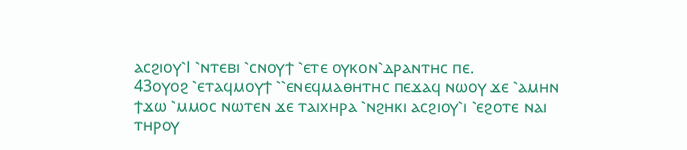ⲁⲥϩⲓⲟⲩ⳿Ⲓ ⳿ⲛⲧⲉⲃⲓ ⳿ⲥⲛⲟⲩϯ ⳿ⲉⲧⲉ ⲟⲩⲕⲟⲛ⳿ⲇⲣⲁⲛⲧⲏⲥ ⲡⲉ.
43ⲟⲩⲟϩ ⳿ⲉⲧⲁϥⲙⲟⲩϯ ⳿⳿ⲉⲛⲉϥⲙⲁⲑⲏⲧⲏⲥ ⲡⲉϫⲁϥ ⲛⲱⲟⲩ ϫⲉ ⳿ⲁⲙⲏⲛ ϯϫⲱ ⳿ⲙⲙⲟⲥ ⲛⲱⲧⲉⲛ ϫⲉ ⲧⲁⲓⲭⲏⲣⲁ ⳿ⲛϩⲏⲕⲓ ⲁⲥϩⲓⲟⲩ⳿ⲓ ⳿ⲉϩⲟⲧⲉ ⲛⲁⲓ ⲧⲏⲣⲟⲩ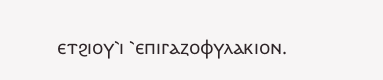ⲉⲧϩⲓⲟⲩ⳿ⲓ ⳿ⲉⲡⲓⲅⲁⲍⲟⲫⲩⲗⲁⲕⲓⲟⲛ.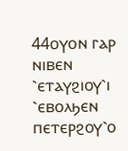44ⲟⲩⲟⲛ ⲅⲁⲣ ⲛⲓⲃⲉⲛ ⳿ⲉⲧⲁⲩϩⲓⲟⲩ⳿ⲓ ⳿ⲉⲃⲟⲗϧⲉⲛ ⲡⲉⲧⲉⲣϩⲟⲩ⳿ⲟ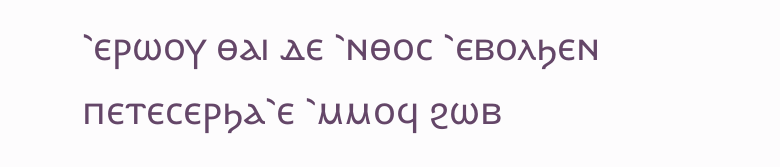⳿ⲉⲣⲱⲟⲩ ⲑⲁⲓ ⲇⲉ ⳿ⲛⲑⲟⲥ ⳿ⲉⲃⲟⲗϧⲉⲛ ⲡⲉⲧⲉⲥⲉⲣϧⲁ⳿ⲉ ⳿ⲙⲙⲟϥ ϩⲱⲃ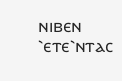ⲛⲓⲃⲉⲛ ⳿ⲉⲧⲉ⳿ⲛⲧⲁⲥ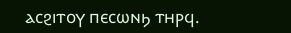ⲁⲥϩⲓⲧⲟⲩ ⲡⲉⲥⲱⲛϧ ⲧⲏⲣϥ.